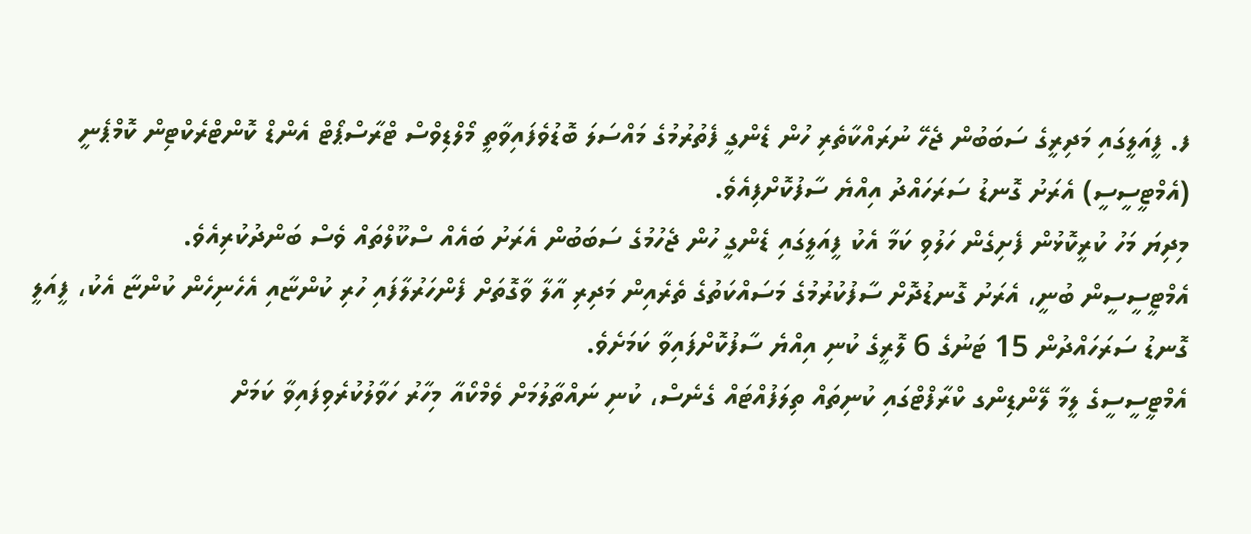ފ. ފީއަލީގައި މަދިރީގެ ސަބަބުން ޖެހޭ ނުރައްކާތެރި ހުން ޑެންގީ ފެތުރުމުގެ މައްސަލަ ބޮޑުވެފައިވާތީ މޯލްޑިވްސް ޓްރާސްޕޯޓް އެންޑް ކޮންޓްރެކްޓިން ކޮމްޕެނީ (އެމްޓީސީސީ) އެރަށު ގޮނޑު ސަރަހައްދު އިއްޔެ ސާފުކޮށްފިއެވެ.
މިދިޔަ މަހު ކުރީކޮޅުން ފެށިގެން ހަލުވި ކަމާ އެކު ފީއަލީގައި ޑެންގީ ހުން ޖެހުމުގެ ސަބަބުން އެރަށު ބައެއް ސްކޫލްތައް ވެސް ބަންދުކުރިއެވެ.
އެމްޓީސީސީން ބުނީ، އެރަށު ގޮނޑުދޮށް ސާފުކުރުމުގެ މަސައްކަތުގެ ތެރެއިން މަދިރި އާލާ ވާގޮތަށް ފެންހަރުލާފައި ހުރި ކުންޏާއި އެހެނިހެން ކުންޏާ އެކު، ފީއަލީ ގޮނޑު ސަރަހައްދުން 15 ޓަނުގެ 6 ލޮރީގެ ކުނި އިއްޔެ ސާފުކޮށްފައިވާ ކަމަށެވެ.
އެމްޓީސީސީގެ ލީމާ ލޭންޑިންގ ކްރާފްޓްގައި ކުނިތައް ތިލަފުއްޓައް ގެނެސް، ކުނި ނައްތާލުމަށް ވެމްކޯއާ މިހާރު ހަވާލުކުރެވިފައިވާ ކަމަށް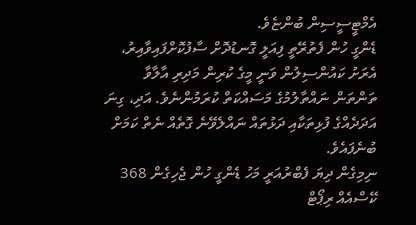އެމްޓީސީސިން ބުންޏެވެ.
ޑެންގީ ހުން ފެތުރޭތީ ފިއަލީ ގޮނޑުދޮށް ސާފުކޮށްފައިވާއިރު، އެރަށު ކައުންސިލުން ވަނީ މީގެ ކުރިން މަދިރި އާލާވާ ތަންތަން ނައްތާލުމުގެ މަސައްކަތް ކުރަމުންނެވެ. އަދި، ގިނަ އަދަދެއްގެ ފުޅިތަކާއި ދަޅުތައް ނައްލެވޭނެ ގޮތެއް ނެތް ކަމަށް ބުނެފައެވެ.
ނިމިގެން ދިޔަ ފެބްރުއަރީ މަހު ޑެންގީ ހުން ޖެހިގެން 368 ކޭސްއެއް ރިޕޯޓް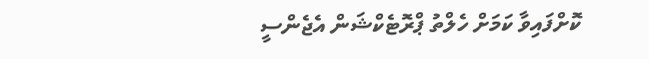ކޮށްފައިވާ ކަމަށް ހެލްތު ޕްރޮޓެކްޝަން އެޖެންސީ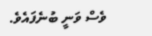ވެސް ވަނީ ބުނެފައެވެ.